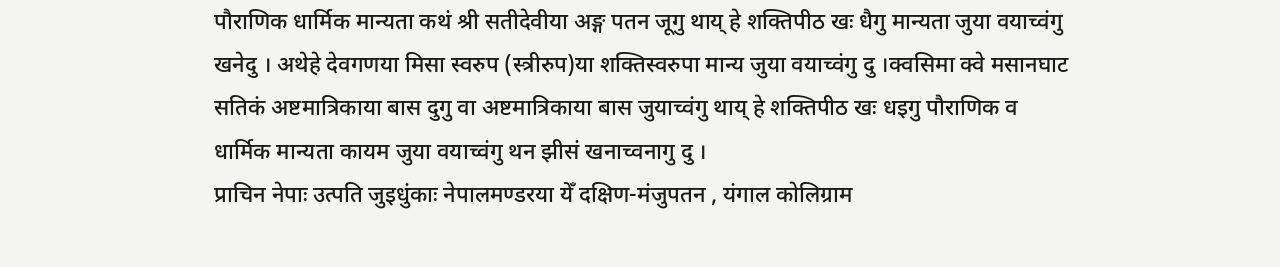पौराणिक धार्मिक मान्यता कथं श्री सतीदेवीया अङ्ग पतन जूगु थाय् हे शक्तिपीठ खः धैगु मान्यता जुया वयाच्वंगु खनेदु । अथेहे देवगणया मिसा स्वरुप (स्त्रीरुप)या शक्तिस्वरुपा मान्य जुया वयाच्वंगु दु ।क्वसिमा क्वे मसानघाट सतिकं अष्टमात्रिकाया बास दुगु वा अष्टमात्रिकाया बास जुयाच्वंगु थाय् हे शक्तिपीठ खः धइगु पौराणिक व धार्मिक मान्यता कायम जुया वयाच्वंगु थन झीसं खनाच्वनागु दु ।
प्राचिन नेपाः उत्पति जुइधुंकाः नेपालमण्डरया येँ दक्षिण-मंजुपतन , यंगाल कोलिग्राम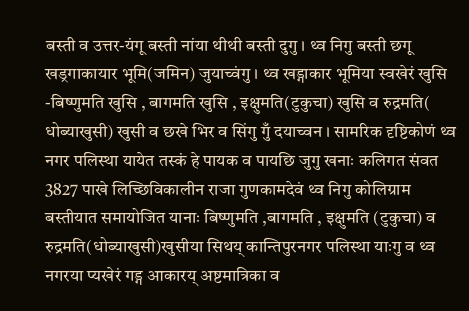बस्ती व उत्तर-यंगू बस्ती नांया थीथी बस्ती दुगु । थ्व निगु बस्ती छगू खड्रगाकायार भूमि(जमिन) जुयाच्वंगु । थ्व खड्गाकार भूमिया स्वखेरं खुसि -बिष्णुमति खुसि , बागमति खुसि , इक्षुमति(टुकुचा) खुसि व रुद्रमति( धोब्याखुसी) खुसी व छखे भिर व सिंगु गुँ दयाच्वन । सामरिक दृष्टिकोणं थ्व नगर पलिस्था यायेत तस्कं हे पायक व पायछि जुगु खनाः कलिगत संवत 3827 पाखे लिच्छिविकालीन राजा गुणकामदेवं थ्व निगु कोलिग्राम बस्तीयात समायोजित यानाः बिष्णुमति ,बागमति , इक्षुमति (टुकुचा) व रुद्रमति(धोब्याखुसी)खुसीया सिथय् कान्तिपुरनगर पलिस्था याःगु व थ्व नगरया प्यखेरं गड्ग आकारय् अष्टमात्रिका व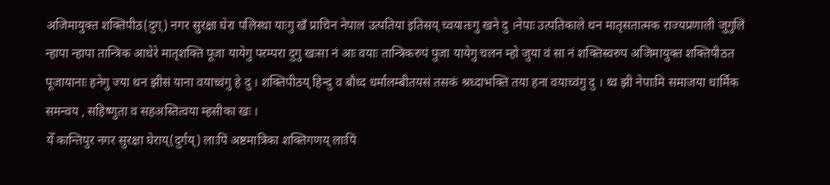अजिमायुक्त शक्तिपीठ(दुग्) नगर सुरक्षा घेरा पलिस्था याःगु खँ प्राचिन नेपाल उत्पतिया इतिसय् च्वयातःगु खने दु ।नेपाः उत्पतिकाले थन मातृसतात्मक राज्यप्रणाली जुगुलिं न्हापा न्हापा तान्त्रिक आधेरे मातृशक्ति पूजा यायेगु परम्परा दुगु खःसा नं आः वयाः तान्त्रिकरुपं पुजा यायेगु चलन म्हो जुया वं सा नं शक्तिस्वरुप अजिमायुक्त शक्तिपीठत पूजायानाः हनेगु ज्या थन झीसं याना वयाच्वंगु हे दु । शक्तिपीठय् हिन्दु व बौध्द धर्मालम्बीतयसं तसकं श्रध्दाभक्ति तया हना वयाच्वंगु दु । थ्व झी नेपाःमि समाजया धार्मिक समन्वय , सहिष्णुता व सहअस्तित्वया म्हसीका खः ।
येँ कान्तिपुर नगर सुरक्षा घेराय्(दुर्गय्) लाःपिं अष्टमात्रिका शक्तिगणय् लाःपिं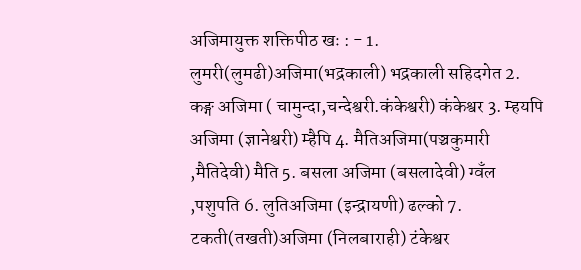अजिमायुक्त शक्तिपीठ खः : - 1. लुमरी(लुमढी)अजिमा(भद्रकाली) भद्रकाली सहिदगेत 2. कङ्ग अजिमा ( चामुन्दा,चन्देश्वरी.कंकेश्वरी) कंकेश्वर 3. म्हयपि अजिमा (ज्ञानेश्वरी) म्हैपि 4. मैतिअजिमा(पञ्चकुमारी ,मैतिदेवी) मैति 5. बसला अजिमा (बसलादेवी) ग्वँल ,पशुपति 6. लुतिअजिमा (इन्द्रायणी) ढल्को 7. टकती(तखती)अजिमा (निलबाराही) टंकेश्वर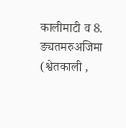कालीमाटी व 8. ङ्यतमरुअजिमा (श्वेतकाली ,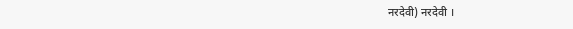नरदेवी) नरदेवी ।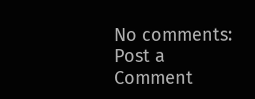No comments:
Post a Comment